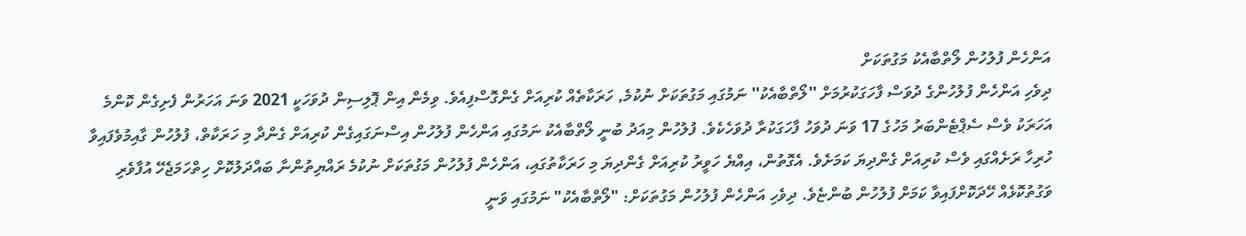އަންހެން ފުލުހުން ލޯތްބާއެކު މަގުތަކަށް
ދިވެހި އަންހެން ފުލުހުންގެ ދުވަސް ފާހަގަކުރުމަށް ''ލޯތްބާއެކު'' ނަމުގައި މަގުތަކަށް ނުކުމެ, ހަރަކާތެއް ކުރިއަށް ގެންގޮސްފިއެވެ. ވިމެން އިން ޕޮލިސިން ދުވަހަކީ 2021 ވަނަ އަހަރުން ފެށިގެން ކޮންމެ އަހަރަކު ވެސް ސެޕްޓެންބަރު މަހުގެ 17 ވަނަ ދުވަހު ފާހަގަކުރާ ދުވަހެކެވެ. ފުލުހުން މިއަދު ބުނީ ލޯތްބާއެކު ނަމުގައި އަންހެން ފުލުހުން އިސްނަގައިގެން ކުރިއަށް ގެންދާ މި ހަރަކާތް، ފުލުހުން ގާއިމުވެފައިވާ ހުރިހާ ރަށެއްގައި ވެސް ކުރިއަށް ގެންދިޔަ ކަމަށެވެ. އެގޮތުން، އިއްޔެ ހަވީރު ކުރިއަށް ގެންދިޔަ މި ހަރަކާތުގައި، އަންހެން ފުލުހުން މަގުތަކަށް ނުކުމެ ރައްޔިތުންނާ ބައްދަލުކޮށް ހިތްހަމަޖެހޭ އުފާވެރި ވަގުތުކޮޅެއް ހޭދަކޮށްފައިވާ ކަމަށް ފުލުހުން ބުންޏެވެ. ދިވެހި އަންހެން ފުލުހުން މަގުތަކަށް: "ލޯތްބާއެކު" ނަމުގައި ވަނީ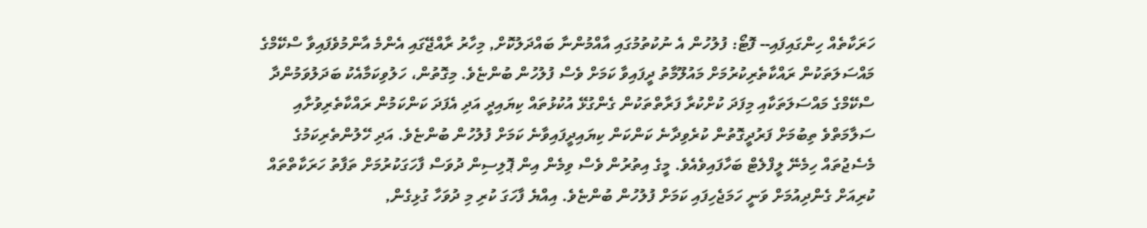ހަރަކާތެއް ހިންގައިފައި-- ފޮޓޯ: ފުލުހުން އެ ނުކުތުމުގައި އާއްމުންނާ ބައްދަލުކޮށް, މިހާރު ރާއްޖޭގައި އެންމެ އާންމުވެފައިވާ ސްކޭމްގެ މައްސަލަތަކުން ރައްކާތެރިކުރުމަށް މައުލޫމާތު ދީފައިވާ ކަމަށް ވެސް ފުލުހުން ބުންޏެވެ. މިގޮތުން، ހަލުވިކަމާއެކު ބަދަލުވަމުންދާ ސްކޭމްގެ މައްސަލަތަކާއި މިފަދަ ކުށްކުރާ ފަރާތްތަކުން ގެންގުޅޭ އުކުޅުތައް ކިޔައިދީ އަދި އެފަދަ ކަންކަމުން ރައްކާތެރިވުށާއި ސަލާމަތްވެ ތިބުމަށް ފަރުދީގޮތުން ކުރެވިދާނެ ކަންކަން ކިޔައިދީފައިވާނެ ކަމަށް ފުލުހުން ބުންޏެވެ. އަދި ހޭލުންތެރިކަމުގެ މެސެޖުތައް ހިމެނޭ ލީފްލެޓް ބަހާފައިވެއެވެ. މީގެ އިތުރުން ވެސް ވިމެން އިން ޕޮލިސިން ދުވަސް ފާހަގަކުރުމަށް ތަފާތު ހަރަކާތްތައް ކުރިއަށް ގެންދިއުމަށް ވަނީ ހަމަޖެހިފައި ކަމަށް ފުލުހުން ބުންޏެވެ. އިއްޔެ ފާހަގަ ކުރި މި ދުވަހާ ގުޅިގެން,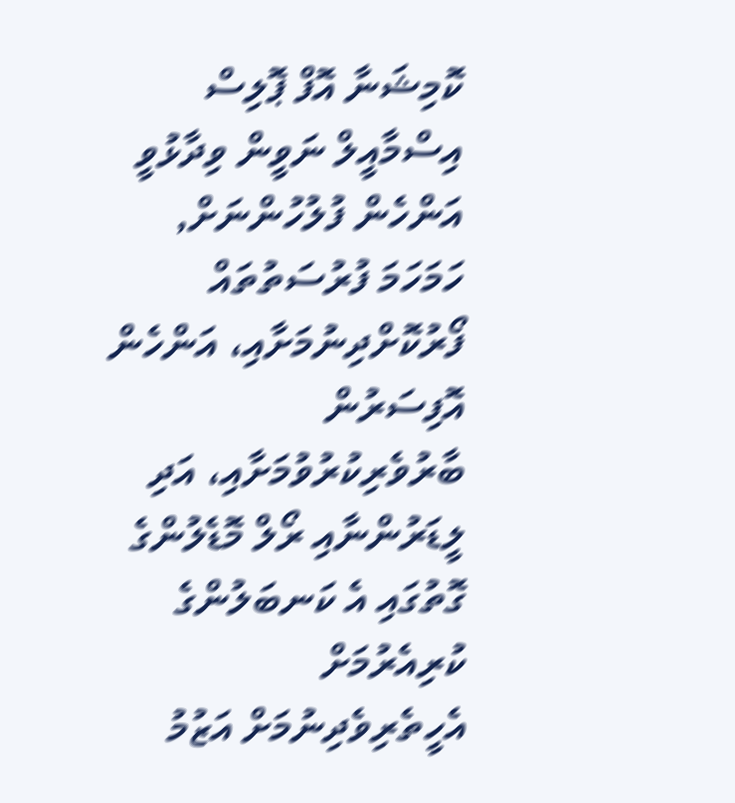ކޮމިޝަނާ އޮފް ޕޮލިސް އިސްމާއީލް ނަވީން ވިދާޅުވީ އަންހެން ފުލުހުންނަށް, ހަމަހަމަ ފުރުސަތުތައް ފޯރުކޮށްދިނުމަށާއި، އަންހެން އޮފިސަރުން ބާރުވެރިކުރުވުމަށާއި، އަދި ލީޑަރުންނާއި ރޯލް މޮޑެލުންގެ ގޮތުގައި އެ ކަނބަލުންގެ ކުރިއެރުމަށް އެހީތެރިވެދިނުމަށް އަޒުމު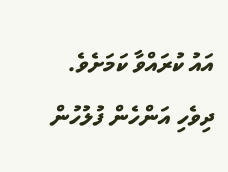އައު ކުރައްވާ ކަމަށެވެ. ދިވެހި އަންހެން ފުލުހުން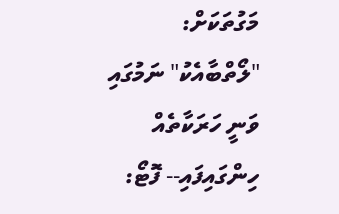މަގުތަކަށް: "ލޯތްބާއެކު" ނަމުގައި ވަނީ ހަރަކާތެއް ހިންގައިފައި-- ފޮޓޯ: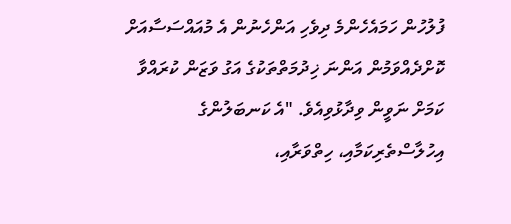ފުލުހުން ހަމައެހެންމެ ދިވެހި އަންހެނުން އެ މުއައްސަސާއަށް ކޮށްދެއްވަމުން އަންނަ ޚިދުމަތްތަކުގެ އަގު ވަޒަން ކުރައްވާ ކަމަށް ނަވީން ވިދާޅުވިއެވެ. "އެ ކަނބަލުންގެ އިހުލާސްތެރިކަމާއި، ހިތްވަރާއި،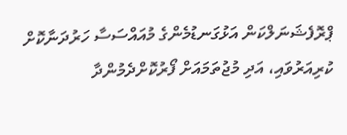ޕްރޮފެޝަނަލްކަން އަޅުގަނޑުމެންގެ މުއައްސަސާ ހަރުދަނާކޮށް ކުރިއަރުވައި، އަދި މުޖުތަމައަށް ފޯރުކޮށްދެމުންދާ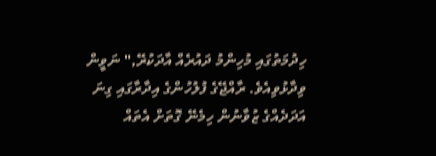ހިދުމަތުގައި މުހިންމު ދައުރެއް އާދަކުރޭ," ނަވީން ވިދާޅުވިއެވެ. ރާއްޖޭގެ ފުލުހުންގެ އިދާރާގައި ގިނަ އަދަދެއްގެ ޒުވާނުން ހިމެނޭ ގޮތަށް އެތައް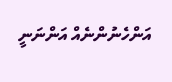އަންހެނުންނެއް އަންނަނީ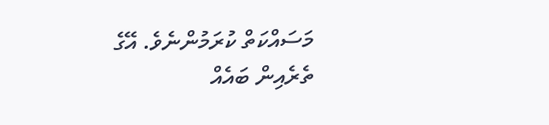މަސައްކަތް ކުރަމުންނެވެ. އޭގެ ތެރެއިން ބައެއް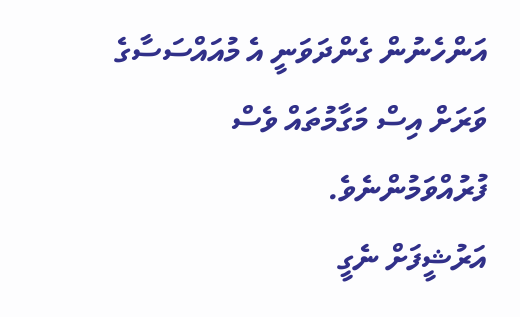އަންހެނުން ގެންދަވަނީ އެ މުއައްސަސާގެ ވަރަށް އިސް މަގާމުތައް ވެސް ފުރުއްވަމުންނެވެ.
އަރުޝީފަށް ނެގީ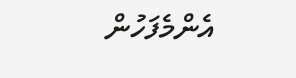އެންމެފަހުން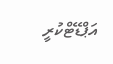އަޕްޑޭޓްކުރީ